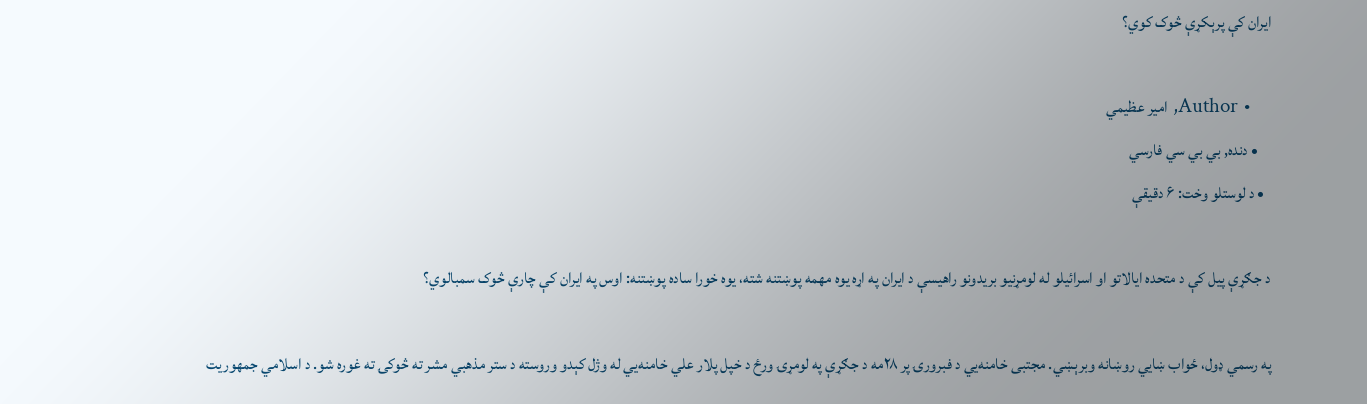ایران کې پرېکړې څوک کوي؟

    • Author, امير عظيمي
    • دنده, بي بي سي فارسي
  • د لوستلو وخت: ۶ دقیقې

د جګړې پیل کې د متحده ایالاتو او اسرائیلو له لومړنیو بریدونو راهیسې د ایران په اړه یوه مهمه پوښتنه شته، یوه خورا ساده پوښتنه: اوس په ایران کې چارې څوک سمبالوي؟

په رسمي ډول، ځواب ښايي روښانه وبرېښي. مجتبی خامنه‌یي د فبرورۍ پر ۲۸مه د جګړې په لومړۍ ورځ د خپل پلار علي خامنه‌يي له وژل کېدو وروسته د ستر مذهبي مشر ته څوکۍ ته غوره شو. د اسلامي جمهوریت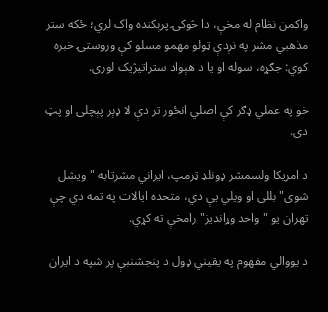واکمن نظام له مخې، دا څوکۍ پرېکنده واک لري؛ ځکه ستر مذهبي مشر په نږدې ټولو مهمو مسلو کې وروستۍ خبره کوي: جګړه، سوله او یا د هېواد ستراتیژیک لوری.

خو په عملي ډګر کې اصلي انځور تر دې لا ډېر پېچلی او پټ دی.

د امریکا ولسمشر ډونلډ ټرمپ، ایراني مشرتابه "ویشل شوی" بللی او ویلي یې دي، متحده ایالات په تمه دي چې تهران یو "واحد وړاندیز" رامخې ته کړي.

د یووالي مفهوم په یقیني ډول د پنجشنبې پر شپه د ایران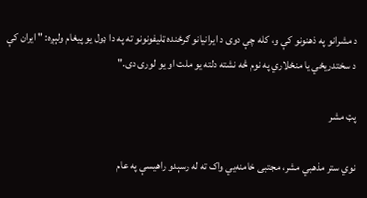د مشرانو په ذهنونو کې و، کله چې دوی د ایرانیانو ګرځنده ټلیفونونو ته په دا ډول یو پیغام ولېږه: " ایران کې د سختدریځي یا منځلاري په نوم څه نشته دلته یو ملت او یو لوری دی."

پټ مشر

نوي ستر مذهبي مشر، مجتبی خامنه‌یي واک ته له رسېدو راهیسې په عام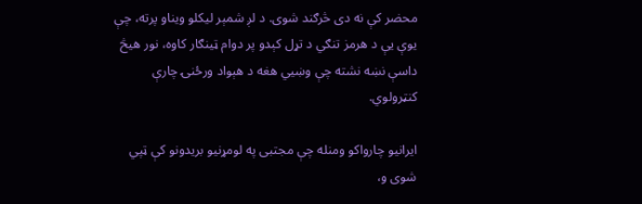محضر کې نه دی څرګند شوی. د لږ شمېر لیکلو ویناو پرته، چې یوې یې د هرمز تنګي د تړل کېدو پر دوام ټینګار کاوه، نور هیڅ داسې نښه نشته چې وښيي هغه د هېواد ورځنۍ چارې کنټرولوي.

ایرانیو چارواکو ومنله چې مجتبی په لومړنیو بریدونو کې ټپي شوی و،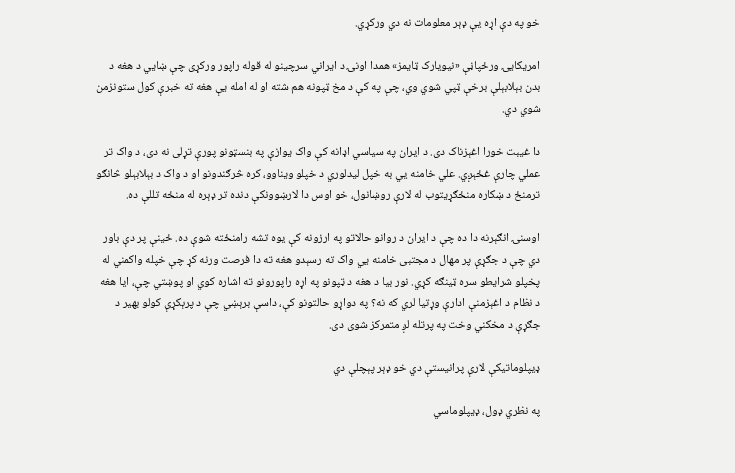خو په دې اړه یې ډېر معلومات نه دي ورکړي.

امریکایۍ ورځپاڼې «نیویارک ټایمز» همدا اونۍ د ایراني سرچینو له قوله راپور ورکړی چې ښايي د هغه د بدن بېلابېلې برخې ټپي شوي وي، چې په کې د مخ ټپونه هم شته او له امله یې هغه ته خبرې کول ستونزمن شوي دي.

دا غیبت خورا اغېزناک دی. د ایران په سیاسي اډانه کې واک یوازې په بنسټونو پورې تړلی نه دی، د واک تر عملي چارې غځېږي. علي خامنه يي به خپل لیدلوري د خپلو ویناوو، کره څرګندونو او د واک د بېلابېلو څانګو ترمنځ د ښکاره منځګړیتوب له لارې روښانول، خو اوس دا لارښوونکې دنده تر ډېره له منځه تللې ده.

اوسنۍ انګېرنه دا ده چې د ایران د روانو حالاتو په ارزونه کې یوه تشه رامنځته شوې ده. ځینې پر دې باور دي چې د جګړې پر مهال د مجتبی خامنه یي واک ته رسېدو هغه ته دا فرصت ورنه کړ چې خپله واکمني له پخپلو شرایطو سره ټینګه کړي. نور بیا د هغه د ټپونو په اړه راپورونو ته اشاره کوي او پوښتي چې، ایا هغه د نظام د اغېزمنې ادارې وړتیا لري که نه؟ په دواړو حالتونو کې، داسې برېښي چې د پرېکړې کولو بهیر د جګړې د مخکني وخت په پرتله لږ متمرکز شوی دی.

ډیپلوماتیکې لارې پرانیستې دي خو ډېر پېچلې دي

په نظري ډول، ډیپلوماسي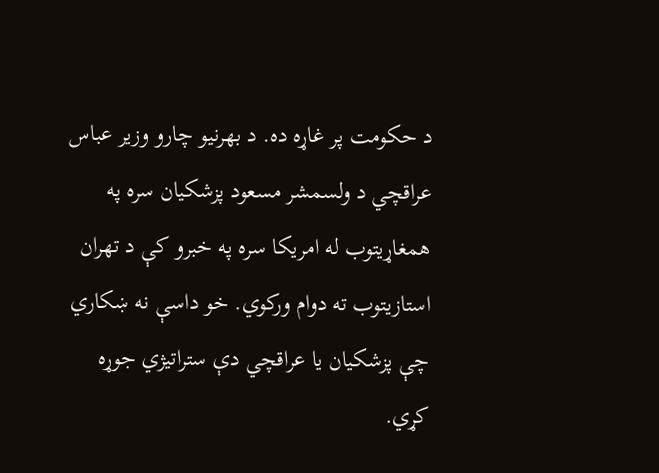د حکومت پر غاړه ده. د بهرنیو چارو وزیر عباس عراقچي د ولسمشر مسعود پزشکيان سره په همغاړیتوب له امریکا سره په خبرو کې د تهران استازیتوب ته دوام ورکوي. خو داسې نه ښکاري چې پزشکيان یا عراقچي دې ستراتیژي جوړه کړي.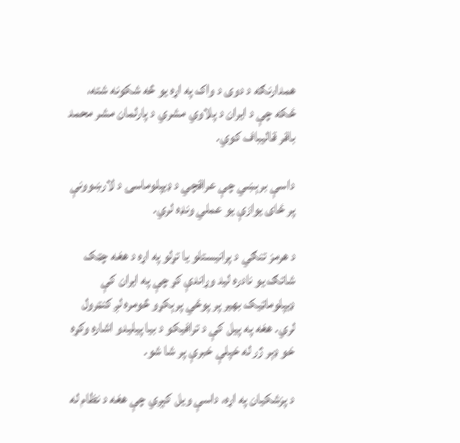همدارنګه د دوی د واک په اړه یو څه شکونه شته، ځکه چې د ایران د پلاوي مشري د پارلمان مشر محمد باقر قالیباف کوي.

داسې برېښي چې عراقچي د ډیپلوماسۍ د لارښوونې پر ځای یوازې یو عملي ونډه لري.

د هرمز تنګي د پرانیستلو یا تړلو په اړه د هغه چټک شاتګ یو نادره لید وړاندې کړ چې په ایران کې ډیپلوماټیک بهیر پر پوځي پرېکړو څومره لږ کنټرول لري. هغه په پیل کې د ترافیکو د بیا پیلیدو اشاره وکړه خو ډېر ژر له خپلې خبرې پر شا شو.

د پزشکيان په اړه، داسې ویل کېږي چې هغه د نظام له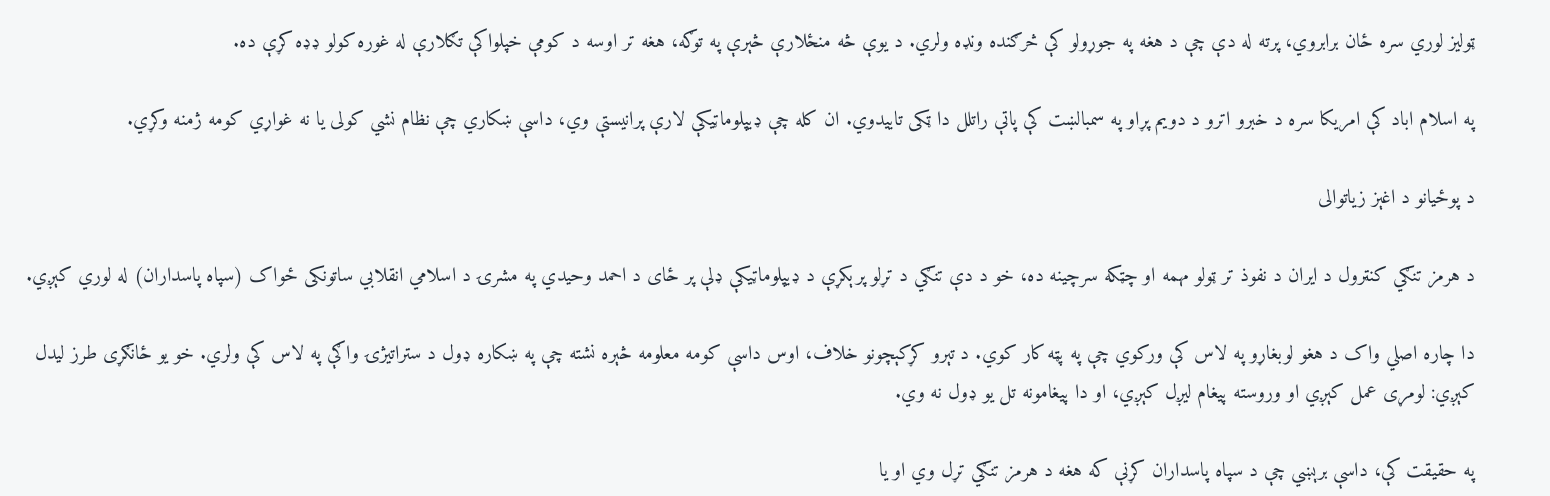ټولیز لوري سره ځان برابروي، پرته له دې چې د هغه په جوړولو کې څرګنده ونډه ولري. د یوې څه منځلارې څېرې په توګه، هغه تر اوسه د کومې خپلواکې تګلارې له غوره کولو ډډه کړې ده.

په اسلام اباد کې امریکا سره د خبرو اترو د دویم پړاو په سمبالښت کې پاتې راتلل دا ټکی تاییدوي. ان کله چې ډیپلوماټیکې لارې پرانیستې وي، داسې ښکاري چې نظام نشي کولی یا نه غواړي کومه ژمنه وکړي.

د پوځیانو د اغېز زیاتوالی

د هرمز تنګي کنټرول د ایران د نفوذ تر ټولو مهمه او چټکه سرچینه ده، خو د دې تنګي د تړلو پرېکړې د ډیپلوماټیکې ډلې پر ځای د احمد وحیدي په مشرۍ د اسلامي انقلابي ساتونکی ځواک (سپاه پاسداران) له لوري کېږي.

دا چاره اصلي واک د هغو لوبغاړو په لاس کې ورکوي چې په پټه کار کوي. د تېرو کړکېچونو خلاف، اوس داسې کومه معلومه څېره نشته چې په ښکاره ډول د ستراتیژۍ واګې په لاس کې ولري. خو یو ځانګړی طرز لیدل کېږي: لومړی عمل کېږي او وروسته پیغام لیږل کېږي، او دا پیغامونه تل یو ډول نه وي.

په حقیقت کې، داسې برېښي چې د سپاه پاسداران کړنې که هغه د هرمز تنګي تړل وي او یا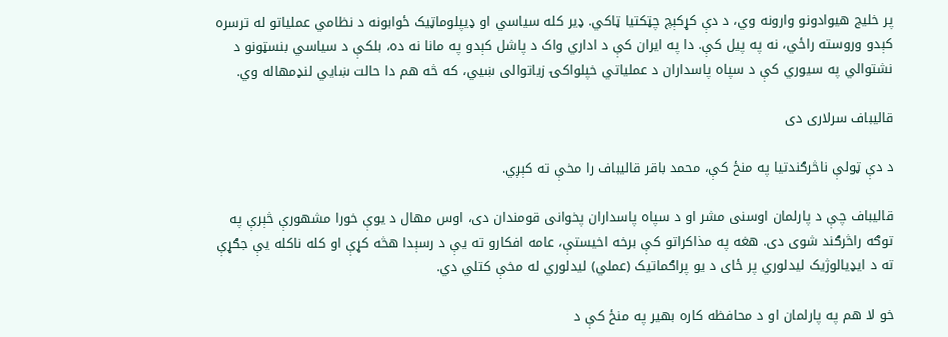پر خلیج هیوادونو وارونه وي، د دې کړکېچ چټکتیا ټاکي. ډیر کله سیاسي او ډیپلوماټیک ځوابونه د نظامي عملیاتو له ترسره کېدو وروسته راځي، نه په پیل کې. دا په ایران کې د اداري واک د پاشل کېدو په مانا نه ده، بلکې د سیاسي بنسټونو د نشتوالي په سیوري کې د سپاه پاسداران د عملیاتي خپلواکۍ زیاتوالی ښیي، که څه هم دا حالت ښايي لنډمهاله وي.

قالیباف سرلاری دی

د دې ټولې ناڅرګندتیا په منځ کې، محمد باقر قالیباف را مخې ته کېږي.

قالیباف چې د پارلمان اوسنی مشر او د سپاه پاسداران پخوانی قومندان دی، اوس مهال د یوې خورا مشهورې څېرې په توګه راڅرګند شوی دی. هغه په مذاکراتو کې برخه اخیستې، عامه افکارو ته یې د رسېدا هڅه کړې او کله ناکله یې جګړې ته د ایډیالوژیک لیدلوري پر ځای د یو پراګماتیک (عملي) لیدلوري له مخې کتلي دي.

خو لا هم په پارلمان او د محافظه کاره بهیر په منځ کې د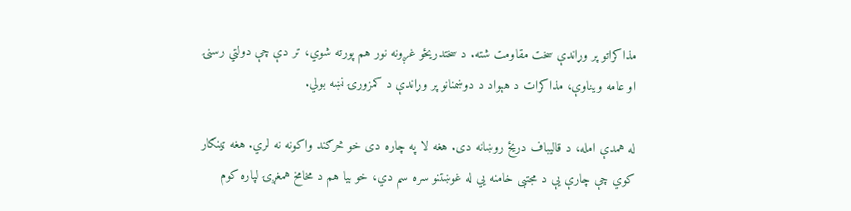مذاکراتو پر وړاندې سخت مقاومت شته. د سختدریځو غږونه نور هم پورته شوي، تر دې چې دولتي رسنۍ او عامه ویناوې، مذاکرات د هېواد د دوښمنانو پر وړاندې د کمزورۍ نښه بولي.

له همدې امله، د قالیباف دریځ روښانه دی. هغه لا په چاره دی خو څرګند واکونه نه لري. هغه ټینګار کوي چې چارې یې د مجتبی خامنه یي له غوښتنو سره سم دي، خو بیا هم د مخامخ همغږۍ لپاره کوم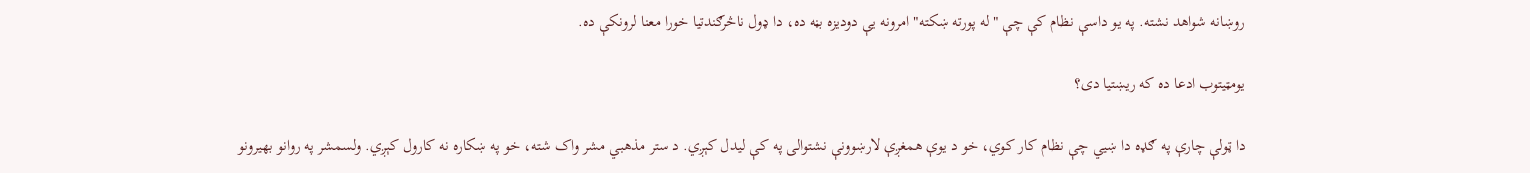روښانه شواهد نشته. په یو داسې نظام کې چې "له پورته ښکته" امرونه یې دودیزه بڼه ده، دا ډول ناڅرګندتیا خورا معنا لرونکې ده.

یومټیتوب ادعا ده که ريښتیا دی؟

دا ټولې چارې په ګډه دا ښیي چې نظام کار کوي، خو د یوې همغږې لارښوونې نشتوالی په کې لیدل کېږي. د ستر مذهبي مشر واک شته، خو په ښکاره نه کارول کېږي. ولسمشر په روانو بهیرونو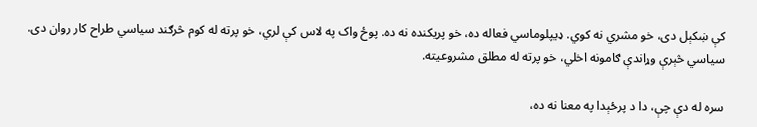کې ښکېل دی، خو مشري نه کوي. ډیپلوماسي فعاله ده، خو پریکنده نه ده. پوځ واک په لاس کې لري، خو پرته له کوم څرګند سیاسي طراح کار روان دی. سیاسي څېرې وړاندې ګامونه اخلي، خو پرته له مطلق مشروعیته.

سره له دې چې، دا د پرځېدا په معنا نه ده،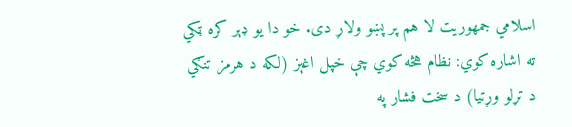اسلامي جمهوریت لا هم پر پښو ولاړ دی. خو دا یو ډېر کره ټکي ته اشاره کوي: نظام هڅه کوي چې خپل اغېز (لکه د هرمز تنګي د تړلو وړتیا) د سخت فشار په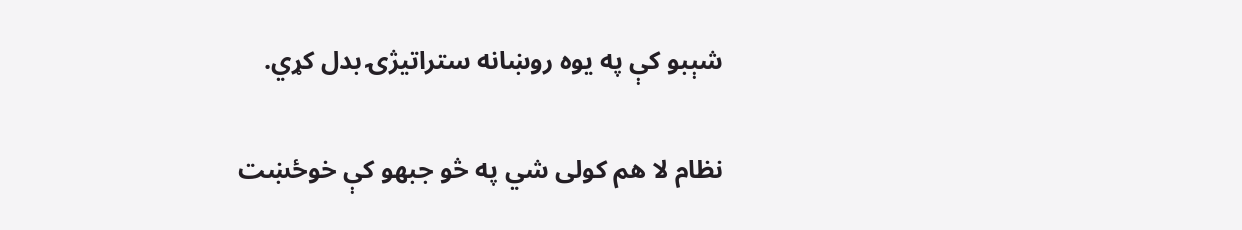شېبو کې په یوه روښانه ستراتیژۍ بدل کړي.

نظام لا هم کولی شي په څو جبهو کې خوځښت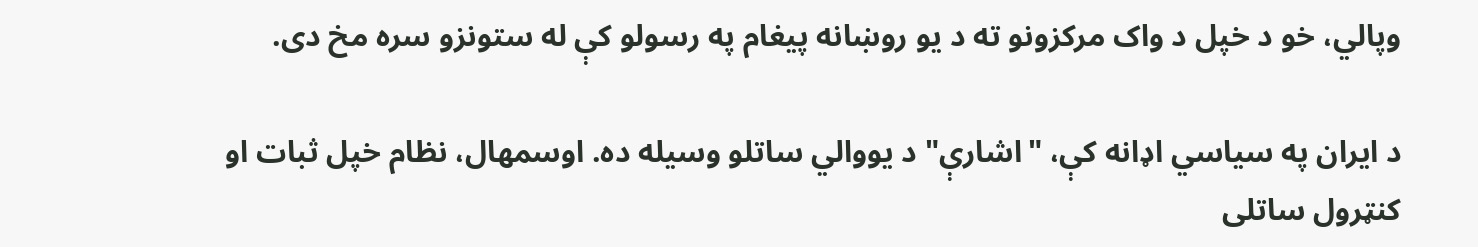وپالي، خو د خپل د واک مرکزونو ته د یو روښانه پیغام په رسولو کې له ستونزو سره مخ دی.

د ایران په سیاسي اډانه کې، "اشارې" د یووالي ساتلو وسیله ده. اوسمهال، نظام خپل ثبات او کنټرول ساتلی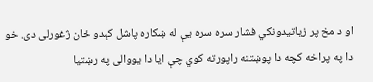او د مخ پر زیاتیدونکي فشار سره سره یې له ښکاره پاشل کېدو ځان ژغورلی دی. خو دا په پراخه کچه دا پوښتنه راپورته کوي چې ایا دا یووالی په رښتیا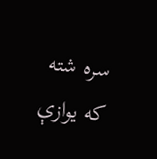سره شته که یوازې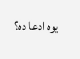یوه ادعا ده؟